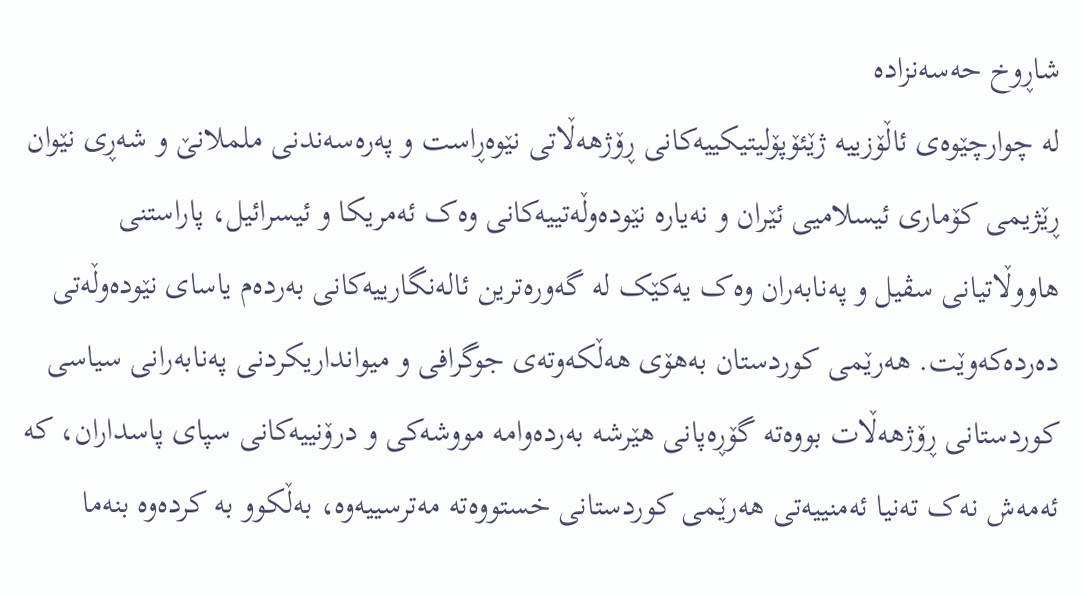شاڕوخ حەسەنزادە
لە چوارچێوەی ئاڵۆزییە ژێئۆپۆلیتیکییەکانی ڕۆژهەڵاتی نێوەڕاست و پەرەسەندنی ململانێ و شەڕی نێوان ڕێژیمی کۆماری ئیسلامیی ئێران و نەیارە نێودەوڵەتییەکانی وەک ئەمریکا و ئیسرائیل، پاراستنی هاووڵاتیانی سڤیل و پەنابەران وەک یەکێک لە گەورەترین ئالەنگارییەکانی بەردەم یاسای نێودەوڵەتی دەردەکەوێت. هەرێمی کوردستان بەهۆی هەڵکەوتەی جوگرافی و میوانداریکردنی پەنابەرانی سیاسی کوردستانی ڕۆژهەڵات بووەتە گۆڕەپانی هێرشە بەردەوامە مووشەکی و درۆنییەکانی سپای پاسداران، کە ئەمەش نەک تەنیا ئەمنییەتی هەرێمی کوردستانی خستووەتە مەترسییەوە، بەڵکوو بە کردەوە بنەما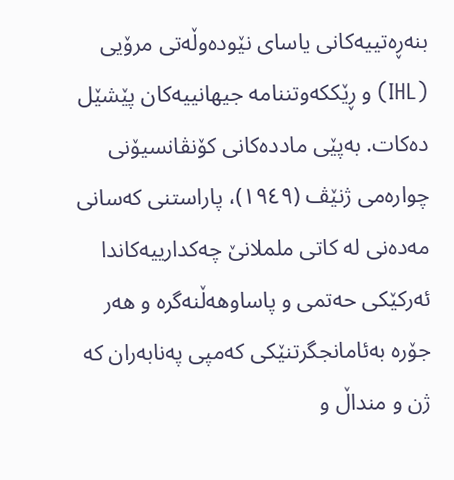بنەڕەتییەکانی یاسای نێودەوڵەتی مرۆیی (IHL) و ڕێککەوتننامە جیهانییەکان پێشێل دەکات. بەپێی ماددەکانی کۆنڤانسیۆنی چوارەمی ژنێڤ (١٩٤٩)، پاراستنی کەسانی مەدەنی لە کاتی ململانێ چەکدارییەکاندا ئەرکێکی حەتمی و پاساوهەڵنەگرە و هەر جۆرە بەئامانجگرتنێکی کەمپی پەنابەران کە ژن و منداڵ و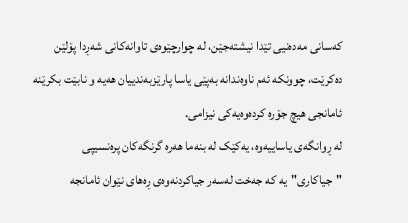کەسانی مەدەنیی تێدا نیشتەجێن، لە چوارچێوەی تاوانەکانی شەڕدا پۆلێن دەکرێت، چوونکە ئەم ناوەندانە بەپێی یاسا پارێزبەندییان هەیە و نابێت بکرێنە ئامانجی هیچ جۆرە کردەوەیەکی نیزامی.
لە ڕوانگەی یاساییەوە، یەکێک لە بنەما هەرە گرنگەکان پرەنسیپی "جیاکاری"یە کە جەخت لەسەر جیاکردنەوەی ڕەهای نێوان ئامانجە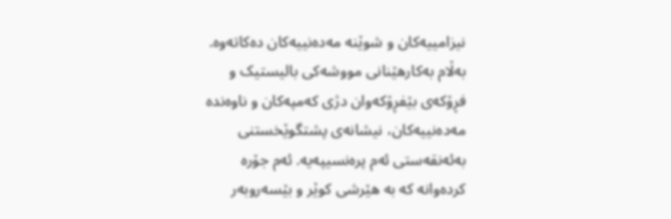نیزامییەکان و شوێنە مەدەنییەکان دەکاتەوە. بەڵام بەکارهێنانی مووشەکی بالیستیک و فڕۆکەی بێفڕۆکەوان دژی کەمپەکان و ناوەندە مەدەنییەکان، نیشانەی پشتگوێخستنی بەئەنقەستی ئەم پرەنسیپەیە. ئەم جۆرە کردەوانە کە بە هێرشی کوێر و بێسەروبەر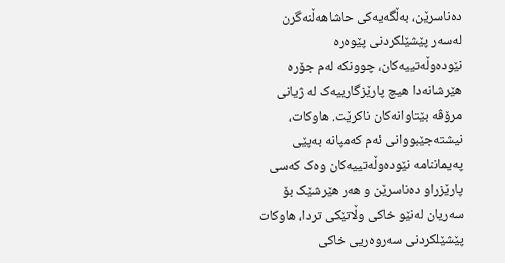دەناسرێن، بەڵگەیەکی حاشاهەڵنەگرن لەسەر پێشێلکردنی پێوەرە نێودەوڵەتییەکان، چوونکە لەم جۆرە هێرشانەدا هیچ پارێزگارییەک لە ژیانی مرۆڤە بێتاوانەکان ناکرێت. هاوکات، نیشتەجێبووانی ئەم کەمپانە بەپێی پەیماننامە نێودەوڵەتییەکان وەک کەسی پارێزراو دەناسرێن و هەر هێرشێک بۆ سەریان لەنێو خاکی وڵاتێکی تردا، هاوکات پێشێلکردنی سەروەریی خاکی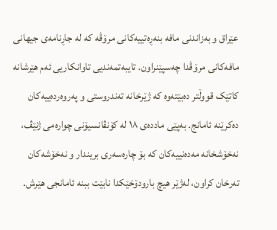عێراق و بەزاندنی مافە بنەڕەتییەکانی مرۆڤە کە لە جاڕنامەی جیهانی مافەکانی مرۆڤدا چەسپێنراون. تایبەتمەندیی تاوانکاریی ئەم هێرشانە کاتێک قووڵتر دەبێتەوە کە ژێرخانە تەندروستی و پەروەردەییەکان دەکرێنە ئامانج. بەپێی ماددەی ١٨ لە کۆنڤانسیۆنی چوارەمی ژنێڤ، نەخۆشخانە مەدەنییەکان کە بۆ چارەسەری بریندار و نەخۆشەکان تەرخان کراون، لەژێر هیچ بارودۆخێکدا نابێت ببنە ئامانجی هێرش.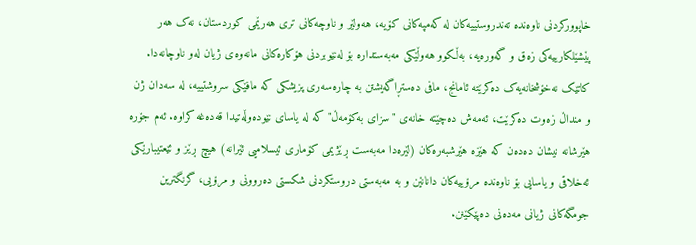خاپوورکردنی ناوەندە تەندروستییەکان لە کەمپەکانی کۆیە، هەولێر و ناوچەکانی تری هەرێمی کوردستان، نەک هەر پێشێلکارییەکی زەق و گەورەیە، بەڵکوو هەوڵێکی مەبەستدارە بۆ لەنێوبردنی هۆکارەکانی مانەوەی ژیان لەو ناوچانەدا. کاتێک نەخۆشخانەیەک دەکرێتە ئامانج، مافی دەستڕاگەیشتن بە چارەسەری پزیشکی کە مافێکی سروشتییە، لە سەدان ژن و منداڵ زەوت دەکرێت، ئەمەش دەچێتە خانەی "سزای بەکۆمەڵ" کە لە یاسای نێودەوڵەتیدا قەدەغە کراوە. ئەم جۆرە هێرشانە نیشان دەدەن کە هێزە هێرشبەرەکان (لێرەدا مەبەست ڕێژیمی کۆماری ئیسلامیی ئێرانە) هیچ ڕێز و ئێعتیبارێکی ئەخلاقی و یاسایی بۆ ناوەندە مرۆییەکان دانانێن و بە مەبەستی دروستکردنی شکستی دەروونی و مرۆیی، گرنگترین جومگەکانی ژیانی مەدەنی دەپێکێنن.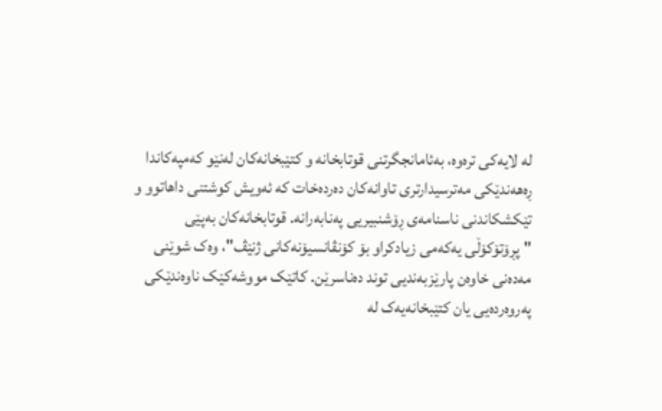لە لایەکی ترەوە، بەئامانجگرتنی قوتابخانە و کتێبخانەکان لەنێو کەمپەکاندا ڕەهەندێکی مەترسیدارتری تاوانەکان دەردەخات کە ئەویش کوشتنی داهاتوو و تێکشکاندنی ناسنامەی ڕۆشنبیریی پەنابەرانە. قوتابخانەکان بەپێی "پڕۆتۆکۆڵی یەکەمی زیادکراو بۆ کۆنڤانسیۆنەکانی ژنێڤ"، وەک شوێنی مەدەنی خاوەن پارێزبەندیی توند دەناسرێن. کاتێک مووشەکێک ناوەندێکی پەروەردەیی یان کتێبخانەیەک لە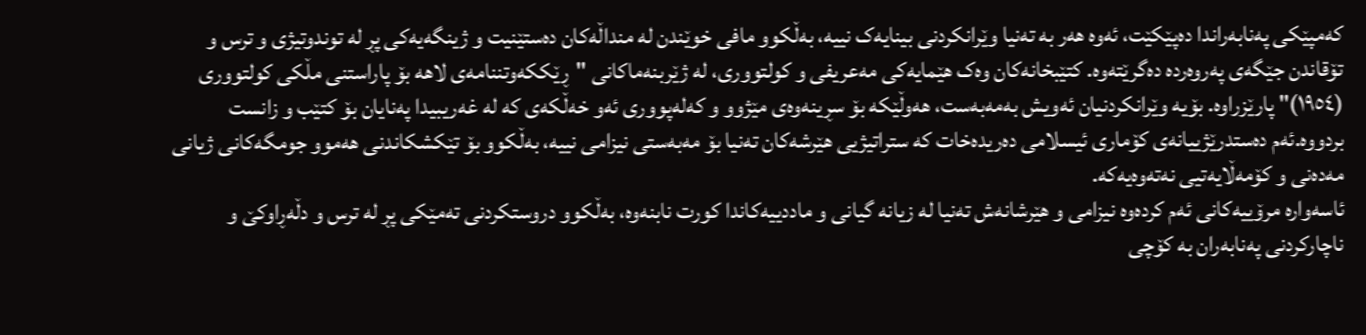کەمپێکی پەنابەراندا دەپێکێت، ئەوە هەر بە تەنیا وێرانکردنی بینایەک نییە، بەڵکوو مافی خوێندن لە منداڵەکان دەستێنیت و ژینگەیەکی پڕ لە توندوتیژی و ترس و تۆقاندن جێگەی پەروەردە دەگرێتەوە. کتێبخانەکان وەک هێمایەکی مەعریفی و کولتووری، لە ژێربنەماکانی "ڕێککەوتننامەی لاهه بۆ پاراستنی مڵکی کولتووری (١٩٥٤)" پارێزراوە. بۆیە وێرانکردنیان ئەویش بەمەبەست، هەوڵێکە بۆ سڕینەوەی مێژوو و کەلەپووری ئەو خەڵکەی کە لە غەریبیدا پەنایان بۆ کتێب و زانست بردووە.ئەم دەستدرێژییانەی کۆماری ئیسلامی دەریدەخات کە ستراتیژیی هێرشەکان تەنیا بۆ مەبەستی نیزامی نییە، بەڵکوو بۆ تێکشکاندنی هەموو جومگەکانی ژیانی مەدەنی و کۆمەڵایەتیی نەتەوەیەکە.
ئاسەوارە مرۆییەکانی ئەم کردەوە نیزامی و هێرشانەش تەنیا لە زیانە گیانی و ماددییەکاندا کورت نابنەوە، بەڵکوو دروستکردنی تەمێکی پڕ لە ترس و دڵەڕاوکێ و ناچارکردنی پەنابەران بە کۆچی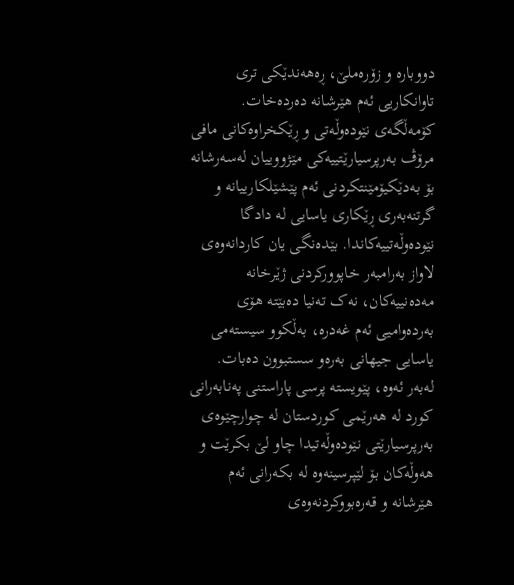دووبارە و زۆرەملێ، ڕەهەندێکی تری تاوانکاریی ئەم هێرشانە دەردەخات. کۆمەڵگەی نێودەوڵەتی و ڕێکخراوەکانی مافی مرۆڤ بەرپرسیارێتییەکی مێژووییان لەسەرشانە بۆ بەدێکیۆمێنتکردنی ئەم پێشێلکارییانە و گرتنەبەری ڕێکاری یاسایی لە دادگا نێودەوڵەتییەکاندا. بێدەنگی یان کاردانەوەی لاواز بەرامبەر خاپوورکردنی ژێرخانە مەدەنییەکان، نەک تەنیا دەبێتە هۆی بەردەوامیی ئەم غەدرە، بەڵکوو سیستەمی یاسایی جیهانی بەرەو سستبوون دەبات. لەبەر ئەوە، پێویستە پرسی پاراستنی پەنابەرانی کورد لە هەرێمی کوردستان لە چوارچێوەی بەرپرسیارێتی نێودەوڵەتیدا چاو لێ بکرێت و هەوڵەکان بۆ لێپرسینەوە لە بکەرانی ئەم هێرشانە و قەرەبووکردنەوەی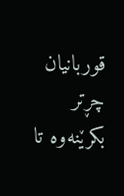قوربانیان چڕتر بکرێنەوە تا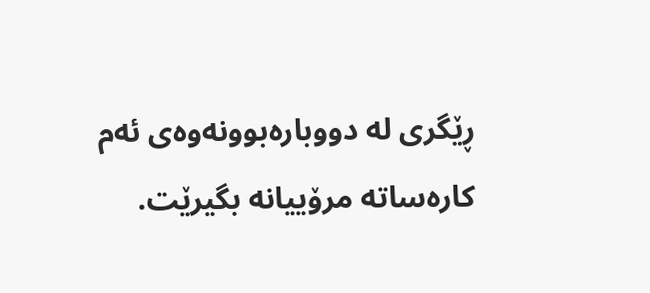ڕێگری لە دووبارەبوونەوەی ئەم کارەساتە مرۆییانە بگیرێت.